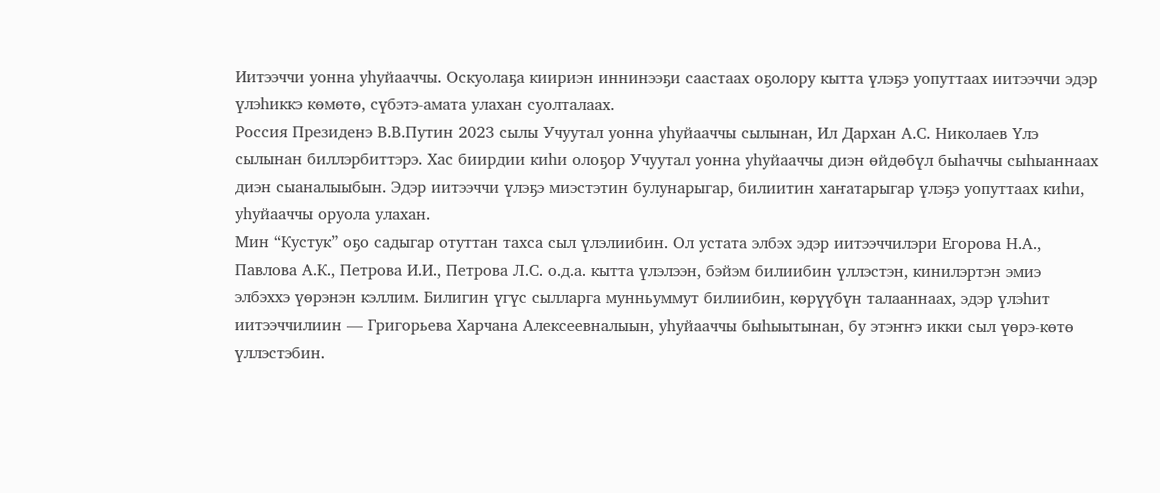Иитээччи уонна уһуйааччы. Оскуолаҕа киириэн иннинээҕи саастаах оҕолору кытта үлэҕэ уопуттаах иитээччи эдэр үлэһиккэ көмөтө, сүбэтэ-амата улахан суолталаах.
Россия Президенэ В.В.Путин 2023 сылы Учуутал уонна уһуйааччы сылынан, Ил Дархан А.С. Николаев Үлэ сылынан биллэрбиттэрэ. Хас биирдии киһи олоҕор Учуутал уонна уһуйааччы диэн өйдөбүл быһаччы сыһыаннаах диэн сыаналыыбын. Эдэр иитээччи үлэҕэ миэстэтин булунарыгар, билиитин хаҥатарыгар үлэҕэ уопуттаах киһи, уһуйааччы оруола улахан.
Мин “Кустук” оҕо садыгар отуттан тахса сыл үлэлиибин. Ол устата элбэх эдэр иитээччилэри Егорова Н.А., Павлова А.К., Петрова И.И., Петрова Л.С. о.д.а. кытта үлэлээн, бэйэм билиибин үллэстэн, кинилэртэн эмиэ элбэххэ үөрэнэн кэллим. Билигин үгүс сылларга мунньуммут билиибин, көрүүбүн талааннаах, эдэр үлэһит иитээччилиин — Григорьева Харчана Алексеевналыын, уһуйааччы быһыытынан, бу этэҥҥэ икки сыл үөрэ-көтө үллэстэбин.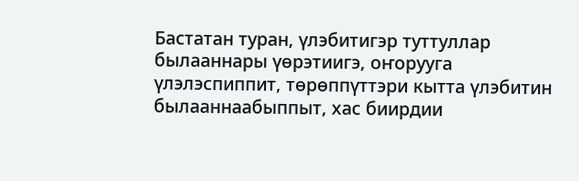Бастатан туран, үлэбитигэр туттуллар былааннары үөрэтиигэ, оҥорууга үлэлэспиппит, төрөппүттэри кытта үлэбитин былааннаабыппыт, хас биирдии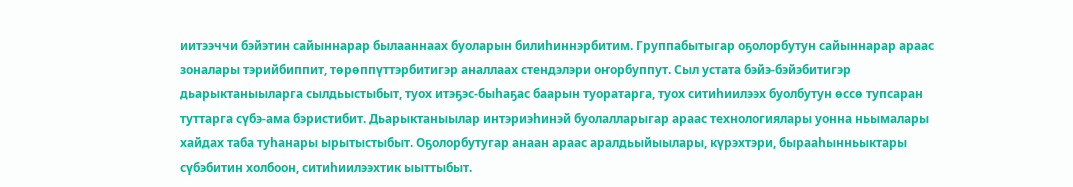иитээччи бэйэтин сайыннарар былааннаах буоларын билиһиннэрбитим. Группабытыгар оҕолорбутун сайыннарар араас зоналары тэрийбиппит, төрөппүттэрбитигэр аналлаах стендэлэри оҥорбуппут. Сыл устата бэйэ-бэйэбитигэр дьарыктаныыларга сылдьыстыбыт, туох итэҕэс-быһаҕас баарын туоратарга, туох ситиһиилээх буолбутун өссө тупсаран туттарга сүбэ-ама бэристибит. Дьарыктаныылар интэриэһинэй буолалларыгар араас технологиялары уонна ньымалары хайдах таба туһанары ырытыстыбыт. Оҕолорбутугар анаан араас аралдьыйыылары, күрэхтэри, бырааһынньыктары сүбэбитин холбоон, ситиһиилээхтик ыыттыбыт.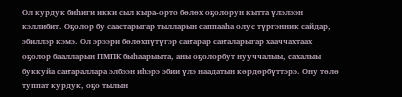Ол курдук биһиги икки сыл кыра-орто бөлөх оҕолорун кытта үлэлээн кэллибит. Оҕолор бу саастарыгар тылларын саппааһа олус түргэнник сайдар, эбиллэр кэмэ. Ол эрээри бөлөхпүтүгэр саҥарар саҥаларыгар хааччахтаах оҕолор баалларын ПМПК быһаарыыта, аны оҕолорбут нууччалыы, сахалыы буккуйа саҥараллара элбээн иһэрэ эбии үлэ наадатын көрдөрбүттэрэ. Ону төлө туппат курдук, оҕо тылын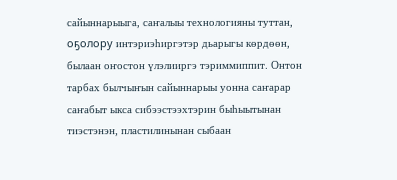сайыннарыыга, саҥалыы технологияны туттан, оҕолору интэриэһиргэтэр дьарыгы көрдөөн, былаан оҥостон үлэлииргэ тэриммиппит. Онтон тарбах былчыҥын сайыннарыы уонна саҥарар саҥабыт ыкса сибээстээхтэрин быһыытынан тиэстэнэн, пластилинынан сыбаан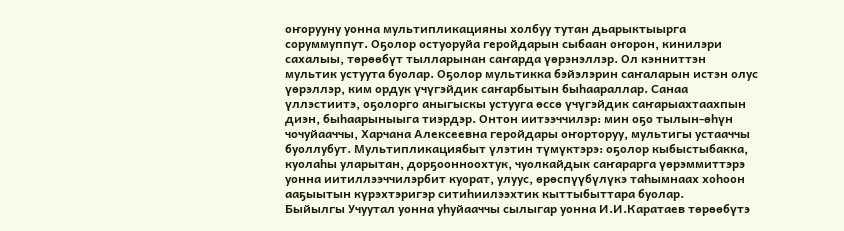оҥорууну уонна мультипликацияны холбуу тутан дьарыктыырга соруммуппут. Оҕолор остуоруйа геройдарын сыбаан оҥорон, кинилэри сахалыы, төрөөбүт тылларынан саҥарда үөрэнэллэр. Ол кэнниттэн мультик устуута буолар. Оҕолор мультикка бэйэлэрин саҥаларын истэн олус үөрэллэр, ким ордук үчүгэйдик саҥарбытын быһаараллар. Санаа үллэстиитэ, оҕолорго аныгыскы устууга өссө үчүгэйдик саҥарыахтаахпын диэн, быһаарыныыга тиэрдэр. Онтон иитээччилэр: мин оҕо тылын-өһүн чочуйааччы, Харчана Алексеевна геройдары оҥорторуу, мультигы устааччы буоллубут. Мультипликациябыт үлэтин түмүктэрэ: оҕолор кыбыстыбакка, куолаһы уларытан, дорҕоонноохтук, чуолкайдык саҥарарга үөрэммиттэрэ уонна иитиллээччилэрбит куорат, улуус, өрөспүүбүлүкэ таһымнаах хоһоон ааҕыытын күрэхтэригэр ситиһиилээхтик кыттыбыттара буолар.
Быйылгы Учуутал уонна уһуйааччы сылыгар уонна И.И.Каратаев төрөөбүтэ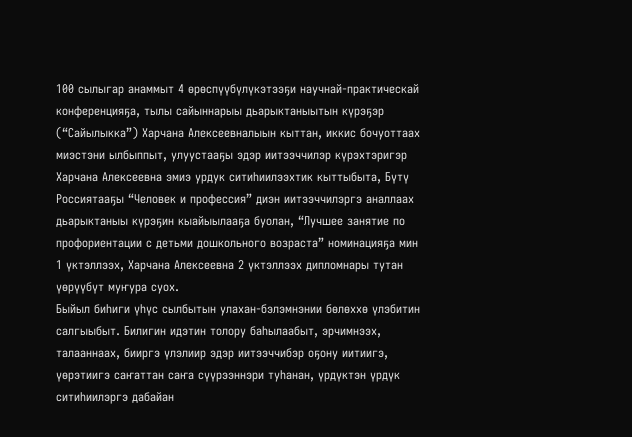100 сылыгар анаммыт 4 өрөспүүбүлүкэтээҕи научнай-практическай конференцияҕа, тылы сайыннарыы дьарыктаныытын күрэҕэр (“Сайылыкка”) Харчана Алексеевналыын кыттан, иккис бочуоттаах миэстэни ылбыппыт, улуустааҕы эдэр иитээччилэр күрэхтэригэр Харчана Алексеевна эмиэ урдук ситиһиилээхтик кыттыбыта, Бүтү Россиятааҕы “Человек и профессия” диэн иитээччилэргэ аналлаах дьарыктаныы күрэҕин кыайыылааҕа буолан, “Лучшее занятие по профориентации с детьми дошкольного возраста” номинацияҕа мин 1 үктэллээх, Харчана Алексеевна 2 үктэллээх дипломнары тутан үөрүүбүт муҥура суох.
Быйыл биһиги үһүс сылбытын улахан-бэлэмнэнии бөлөххө үлэбитин салгыыбыт. Билигин идэтин толору баһылаабыт, эрчимнээх, талааннаах, бииргэ үлэлиир эдэр иитээччибэр оҕону иитиигэ, үөрэтиигэ саҥаттан саҥа сүүрээннэри туһанан, үрдүктэн үрдүк ситиһиилэргэ дабайан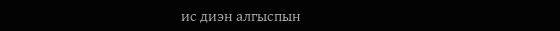ис диэн алгыспын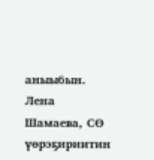аныыбын.
Лена Шамаева, СӨ үөрэҕириитин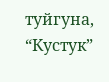туйгуна,
“Кустук”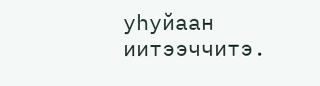уһуйаан иитээччитэ.